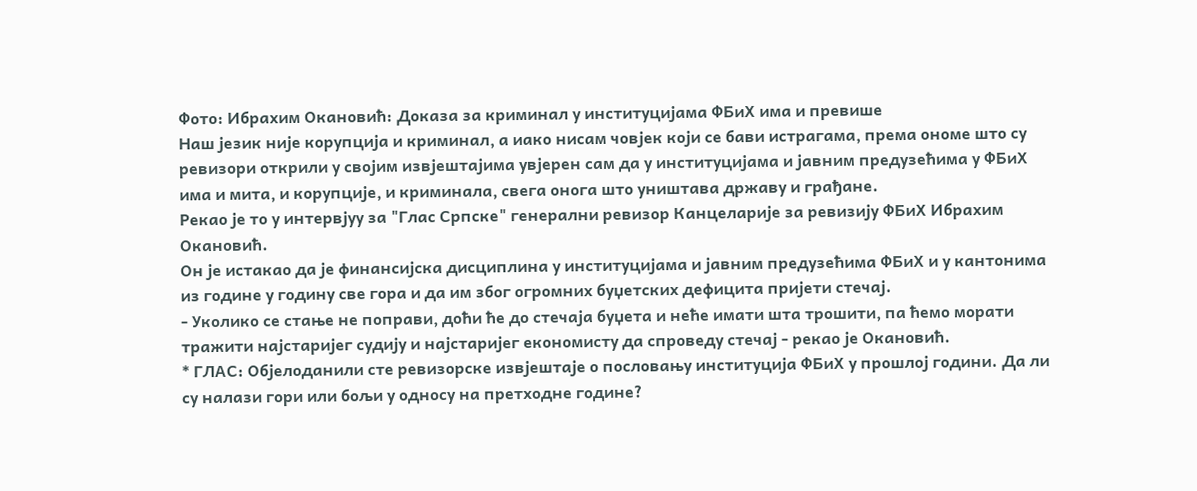Фото: Ибрахим Окановић: Доказа за криминал у институцијама ФБиХ има и превише
Наш језик није корупција и криминал, а иако нисам човјек који се бави истрагама, према ономе што су ревизори открили у својим извјештајима увјерен сам да у институцијама и јавним предузећима у ФБиХ има и мита, и корупције, и криминала, свега онога што уништава државу и грађане.
Рекао је то у интервјуу за "Глас Српске" генерални ревизор Канцеларије за ревизију ФБиХ Ибрахим Окановић.
Он је истакао да је финансијска дисциплина у институцијама и јавним предузећима ФБиХ и у кантонима из године у годину све гора и да им због огромних буџетских дефицита пријети стечај.
- Уколико се стање не поправи, доћи ће до стечаја буџета и неће имати шта трошити, па ћемо морати тражити најстаријег судију и најстаријег економисту да спроведу стечај - рекао је Окановић.
* ГЛАС: Објелоданили сте ревизорске извјештаје о пословању институција ФБиХ у прошлој години. Да ли су налази гори или бољи у односу на претходне године?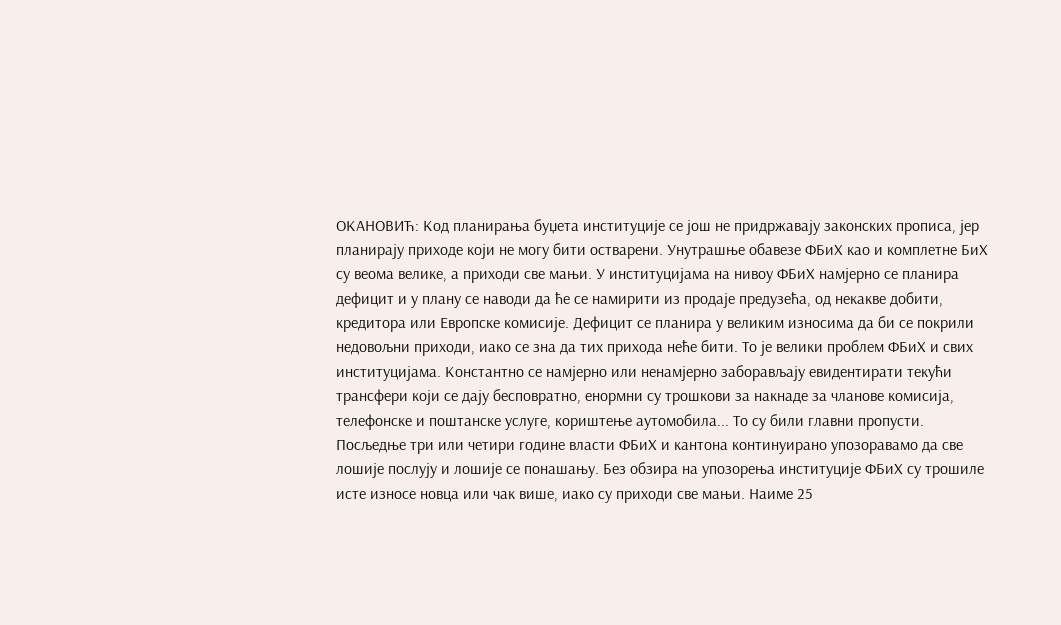ОКАНОВИЋ: Код планирања буџета институције се још не придржавају законских прописа, јер планирају приходе који не могу бити остварени. Унутрашње обавезе ФБиХ као и комплетне БиХ су веома велике, а приходи све мањи. У институцијама на нивоу ФБиХ намјерно се планира дефицит и у плану се наводи да ће се намирити из продаје предузећа, од некакве добити, кредитора или Европске комисије. Дефицит се планира у великим износима да би се покрили недовољни приходи, иако се зна да тих прихода неће бити. То је велики проблем ФБиХ и свих институцијама. Константно се намјерно или ненамјерно заборављају евидентирати текући трансфери који се дају бесповратно, енормни су трошкови за накнаде за чланове комисија, телефонске и поштанске услуге, кориштење аутомобила... То су били главни пропусти. Посљедње три или четири године власти ФБиХ и кантона континуирано упозоравамо да све лошије послују и лошије се понашању. Без обзира на упозорења институције ФБиХ су трошиле исте износе новца или чак више, иако су приходи све мањи. Наиме 25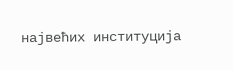највећих институција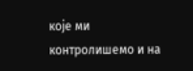које ми контролишемо и на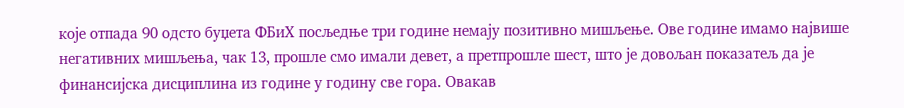које отпада 90 одсто буџета ФБиХ посљедње три године немају позитивно мишљење. Ове године имамо највише негативних мишљења, чак 13, прошле смо имали девет, а претпрошле шест, што је довољан показатељ да је финансијска дисциплина из године у годину све гора. Овакав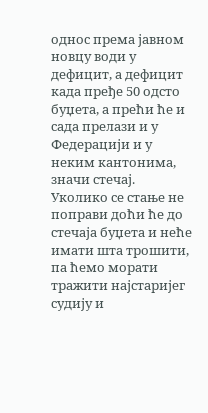однос према јавном новцу води у дефицит, а дефицит када пређе 50 одсто буџета, а прећи ће и сада прелази и у Федерацији и у неким кантонима, значи стечај.
Уколико се стање не поправи доћи ће до стечаја буџета и неће имати шта трошити, па ћемо морати тражити најстаријег судију и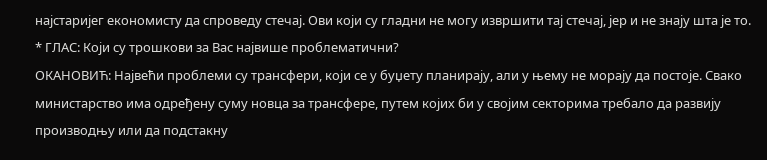најстаријег економисту да спроведу стечај. Ови који су гладни не могу извршити тај стечај, јер и не знају шта је то.
* ГЛАС: Који су трошкови за Вас највише проблематични?
ОКАНОВИЋ: Највећи проблеми су трансфери, који се у буџету планирају, али у њему не морају да постоје. Свако министарство има одређену суму новца за трансфере, путем којих би у својим секторима требало да развију производњу или да подстакну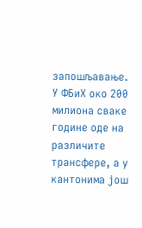запошљавање. У ФБиХ око 200 милиона сваке године оде на различите трансфере, а у кантонима још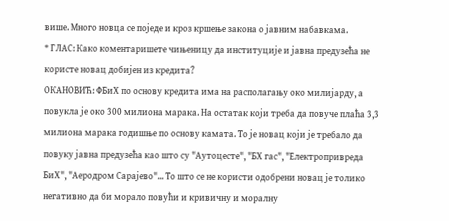више. Много новца се поједе и кроз кршење закона о јавним набавкама.
* ГЛАС: Како коментаришете чињеницу да институције и јавна предузећа не користе новац добијен из кредита?
ОКАНОВИЋ: ФБиХ по основу кредита има на располагању око милијарду, а повукла је око 300 милиона марака. На остатак који треба да повуче плаћа 3,3 милиона марака годишње по основу камата. То је новац који је требало да повуку јавна предузећа као што су "Аутоцесте", "БХ гас", "Електропривреда БиХ", "Аеродром Сарајево"... То што се не користи одобрени новац је толико негативно да би морало повући и кривичну и моралну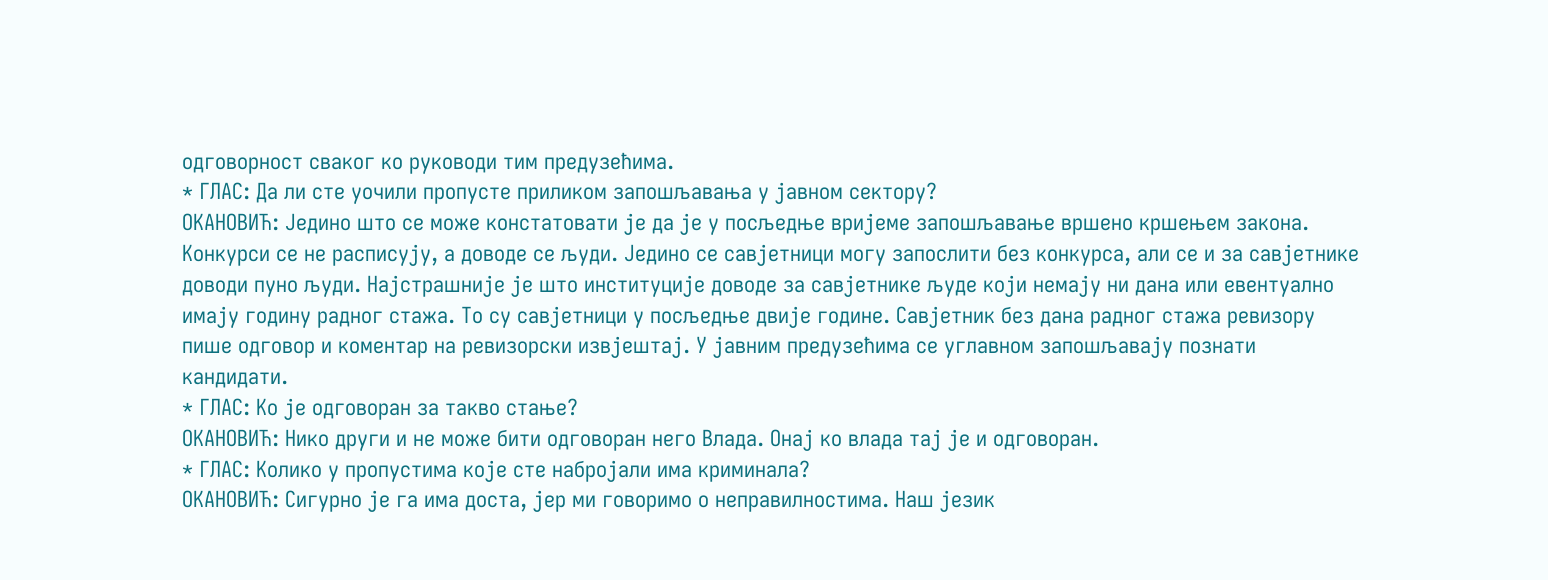одговорност сваког ко руководи тим предузећима.
* ГЛАС: Да ли сте уочили пропусте приликом запошљавања у јавном сектору?
ОКАНОВИЋ: Једино што се може констатовати је да је у посљедње вријеме запошљавање вршено кршењем закона. Конкурси се не расписују, а доводе се људи. Једино се савјетници могу запослити без конкурса, али се и за савјетнике доводи пуно људи. Најстрашније је што институције доводе за савјетнике људе који немају ни дана или евентуално имају годину радног стажа. То су савјетници у посљедње двије године. Савјетник без дана радног стажа ревизору пише одговор и коментар на ревизорски извјештај. У јавним предузећима се углавном запошљавају познати кандидати.
* ГЛАС: Ко је одговоран за такво стање?
ОКАНОВИЋ: Нико други и не може бити одговоран него Влада. Онај ко влада тај је и одговоран.
* ГЛАС: Колико у пропустима које сте набројали има криминала?
ОКАНОВИЋ: Сигурно је га има доста, јер ми говоримо о неправилностима. Наш језик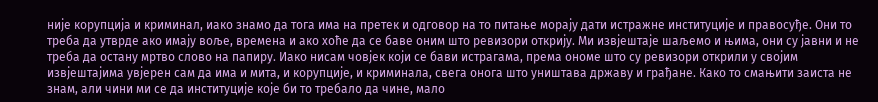није корупција и криминал, иако знамо да тога има на претек и одговор на то питање морају дати истражне институције и правосуђе. Они то треба да утврде ако имају воље, времена и ако хоће да се баве оним што ревизори открију. Ми извјештаје шаљемо и њима, они су јавни и не треба да остану мртво слово на папиру. Иако нисам човјек који се бави истрагама, према ономе што су ревизори открили у својим извјештајима увјерен сам да има и мита, и корупције, и криминала, свега онога што уништава државу и грађане. Како то смањити заиста не знам, али чини ми се да институције које би то требало да чине, мало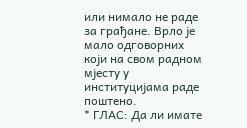или нимало не раде за грађане. Врло је мало одговорних који на свом радном мјесту у институцијама раде поштено.
* ГЛАС: Да ли имате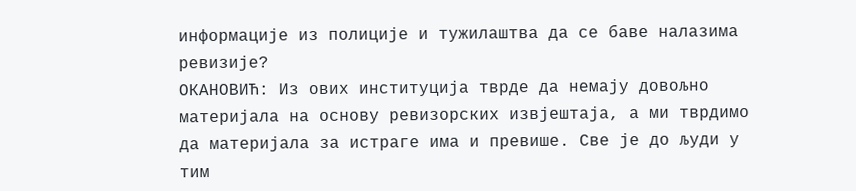информације из полиције и тужилаштва да се баве налазима ревизије?
ОКАНОВИЋ: Из ових институција тврде да немају довољно материјала на основу ревизорских извјештаја, а ми тврдимо да материјала за истраге има и превише. Све је до људи у тим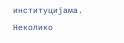институцијама. Неколико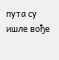пута су ишле вође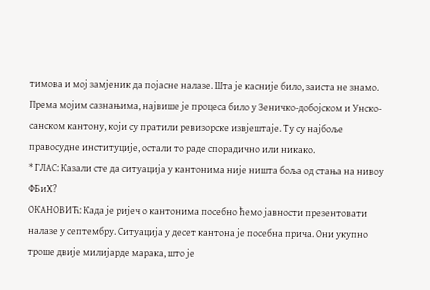тимова и мој замјеник да појасне налазе. Шта је касније било, заиста не знамо. Према мојим сазнањима, највише је процеса било у Зеничко-добојском и Унско-санском кантону, који су пратили ревизорске извјештаје. Ту су најбоље правосудне институције, остали то раде спорадично или никако.
* ГЛАС: Казали сте да ситуација у кантонима није ништа боља од стања на нивоу ФБиХ?
ОКАНОВИЋ: Када је ријеч о кантонима посебно ћемо јавности презентовати налазе у септембру. Ситуација у десет кантона је посебна прича. Они укупно троше двије милијарде марака, што је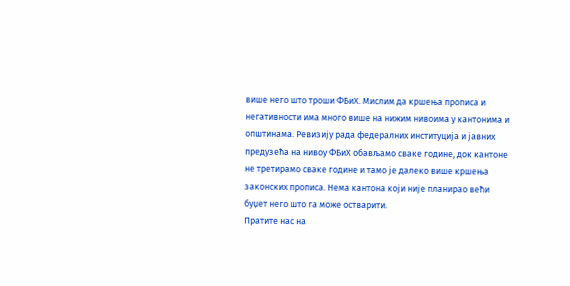више него што троши ФБиХ. Мислим да кршења прописа и негативности има много више на нижим нивоима у кантонима и општинама. Ревизију рада федералних институција и јавних предузећа на нивоу ФБиХ обављамо сваке године, док кантоне не третирамо сваке године и тамо је далеко више кршења законских прописа. Нема кантона који није планирао већи буџет него што га може остварити.
Пратите нас на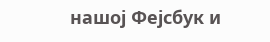нашој Фејсбук и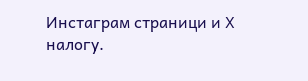Инстаграм страници и X налогу.